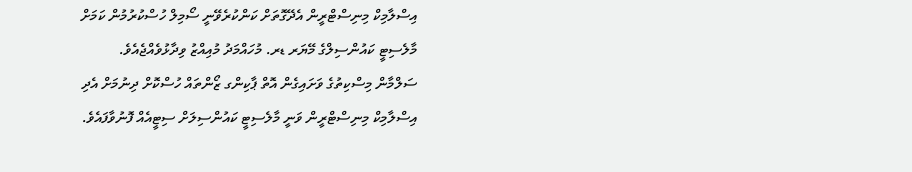އިސްލާމިކް މިނިސްޓްރީން އެދޭގޮތަށް ކަންކުރެވޭނީ ސޯމިލް ހުސްކުރުމުން ކަމަށް މާލެސިޓީ ކައުންސިލްގެ މޭޔަރ ޑރ. މުހައްމަދު މުއިއްޒު ވިދާޅުވެއްޖެއެވެ.
ސަލްމާން މިސްކިތުގެ ވަށައިގެން އޮތް ޕާކިންގ ޒޯންތައް ހުސްކޮށް ދިނުމަށް އެދި އިސްލާމިކް މިނިސްޓްރީން ވަނީ މާލެސިޓީ ކައުންސިލަށް ސިޓީއެއް ފޮނުވާފައެވެ.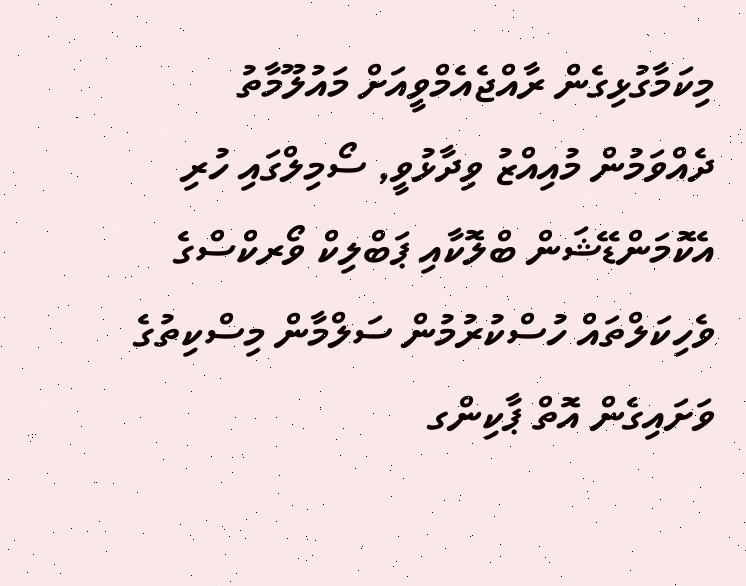މިކަމާގުޅިގެން ރާއްޖެއެމްވީއަށް މައުލޫމާތު ދެއްވަމުން މުއިއްޒު ވިދާޅުވީ, ސޯމިލްގައި ހުރި އެކޮމަންޑޭޝަން ބްލޮކާއި ޕަބްލިކް ވޯރކްސްގެ ވެހިކަލްތައް ހުސްކުރުމުން ސަލްމާން މިސްކިތުގެ ވަށައިގެން އޮތް ޕާކިންގ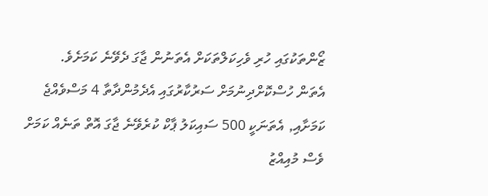ޒޯންތަކުގައި ހުރި ވެހިކަލްތަކަށް އެތަނުން ޖާގަ ދެވޭނެ ކަމަށެވެ.
އެތަން ހުސްކޮށްދިނުމަށް ސަރުކާރުގައި އެދެމުންދާތާ 4 މަސްވެއްޖެ ކަމަށާއި, އެތަނަކީ 500 ސައިކަލު ޕާކް ކުރެވޭނެ ޖާގަ އޮތް ތަނެއް ކަމަށް ވެސް މުއިއްޒު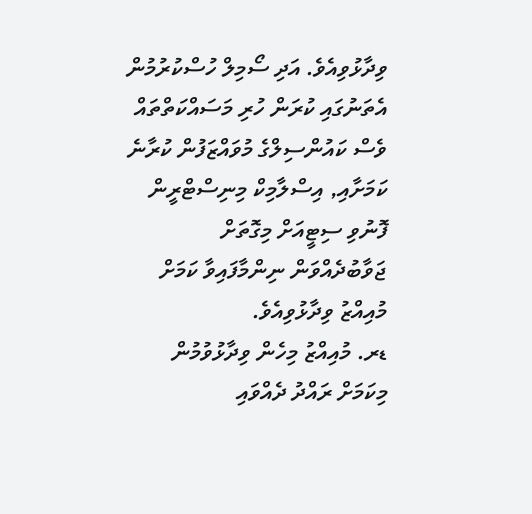ވިދާޅުވިއެވެ. އަދި ސޯމިލް ހުސްކުރުމުން އެތަނުގައި ކުރަން ހުރި މަސައްކަތްތައް ވެސް ކައުންސިލްގެ މުވައްޒަފުން ކުރާނެ ކަމަށާއި, އިސްލާމިކް މިނިސްޓްރީން ފޮނުވި ސިޓީއަށް މިގޮތަށް ޖަވާބުދެއްވަން ނިންމާފައިވާ ކަމަށް މުއިއްޒު ވިދާޅުވިއެވެ.
ޑރ. މުއިއްޒު މިހެން ވިދާޅުވުމުން މިކަމަށް ރައްދު ދެއްވައި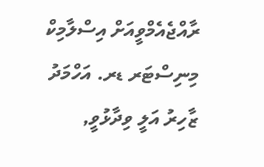ރާއްޖެއެމްވީއަށް އިސްލާމިކް މިނިސްޓަރ ޑރ. އަހްމަދު ޒާހިރު އަލީ ވިދާޅުވީ,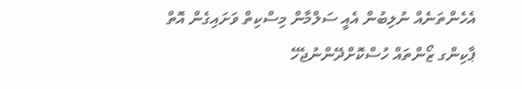އެހެންތަނެއް ނުލިބުން އެއީ ސަލްމާން މިސްކިތް ވަށައިގެން އޮތް ޕާކިންގ ޒޯންތައް ހުސްކޮށްދޭންނުޖެހޭ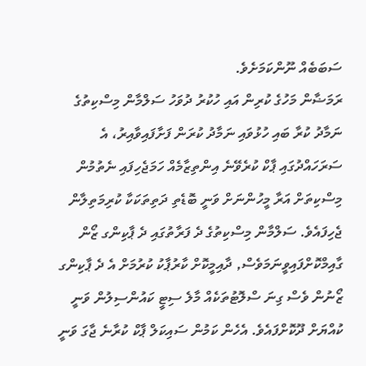ސަބަބެއް ނޫންކަމަށެވެ.
ރަމަޟާން މަހުގެ ކުރިން އައި ހުކުރު ދުވަހު ސަލްމާން މިސްކިތުގެ ނަމާދު ކުރާ ބައި ހުޅުވައި ނަމާދު ކުރަން ފަށާފައިވާއިރު، އެ ސަރަހައްދުގައި ޕާކް ކުރެވޭނެ އިންތިޒާމެއް ހަމަޖެހިފައި ނެތުމުން މިސްކިތަށް އަރާ މީހުންނަށް ވަނީ ބޮޑެތި ދަތިތަކަކާ ކުރިމަތިލާން ޖެހިފައެވެ. ސަލްމާން މިސްކިތުގެ ދެ ފަރާތުގައި ދެ ޕާކިންގ ޒޯން ގާއިމްކޮށްފައިވީނަމަވެސް, ދާއިމީކޮށް ކާރުޕާކު ކުރުމަށް އެ ދެ ޕާކިންގ ޒޯނުން ވެސް ގިނަ ސްލޮޓުތަކެއް މާލެ ސިޓީ ކައުންސިލުން ވަނީ ކުއްޔަށް ދޫކޮށްފައެވެ. އެހެން ކަމުން ސައިކަލް ޕާކް ކުރާނެ ޖާގަ ވަނީ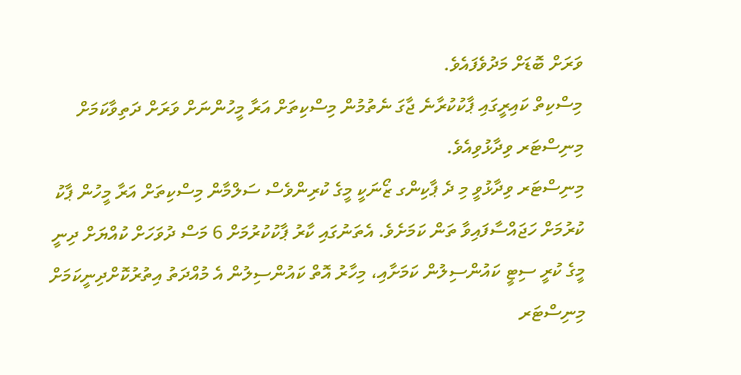ވަރަށް ބޮޑަށް މަދުވެފައެވެ.
މިސްކިތް ކައިރީގައި ޕާކުކުރާނެ ޖާގަ ނެތުމުން މިސްކިތަށް އަރާ މީހުންނަށް ވަރަށް ދަތިވާކަމަށް މިނިސްޓަރ ވިދާޅުވިއެވެ.
މިނިސްޓަރ ވިދާޅުވީ މި ދެ ޕާކިންގ ޒޯނަކީ މީގެ ކުރިންވެސް ސަލްމާން މިސްކިތަށް އަރާ މީހުން ޕާކު ކުރުމަށް ހަޖައްސާފައިވާ ތަން ކަމަށެވެ. އެތަނުގައި ކާރު ޕާކުކުރުމަށް 6 މަސް ދުވަހަށް ކުއްޔަށް ދިނީ މީގެ ކުރީ ސިޓީ ކައުންސިލުން ކަމަށާއި، މިހާރު އޮތް ކައުންސިލުން އެ މުއްދަތު އިތުރުކޮށްދިނީކަމަށް މިނިސްޓަރ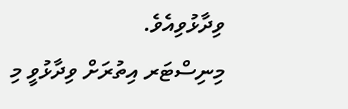ވިދާޅުވިއެވެ.
މިނިސްޓަރ އިތުރަށް ވިދާޅުވީ މި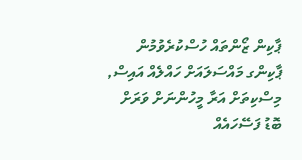ޕާކިން ޒޯންތައް ހުސްކުރެވުމުން ޕާކިންގ މައްސަލައަށް ހައްލެއް އައިސް, މިސްކިތަށް އަރާ މީހުންނަށް ވަރަށް ބޮޑު ފަސޭހައެއް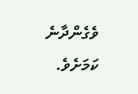ވެގެންދާނެ ކަމަށެވެ.